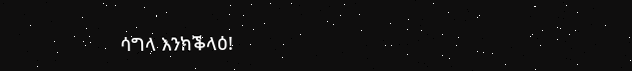ሳግላ እንክቕላዕ!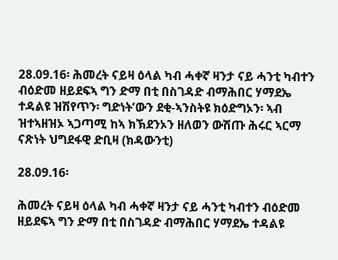28.09.16፡ ሕመረት ናይዛ ዕላል ካብ ሓቀኛ ዛንታ ናይ ሓንቲ ካብተን ብዕድመ ዘይደፍኣ ግን ድማ በቲ በስገዳድ ብማሕበር ሃማደኤ ተዳልዩ ዝሽየጥን፡ ግድነት’ውን ደቂ-ኣንስትዩ ክዕድግኦን፡ ኣብ ዝተኣዘዝኦ ኣጋጣሚ ከኣ ክኽደንኦን ዘለወን ውሽጡ ሕሩር ኣርማ ናጽነት ህግደፋዊ ድቢዛ (ክዳውንቲ)

28.09.16፡

ሕመረት ናይዛ ዕላል ካብ ሓቀኛ ዛንታ ናይ ሓንቲ ካብተን ብዕድመ ዘይደፍኣ ግን ድማ በቲ በስገዳድ ብማሕበር ሃማደኤ ተዳልዩ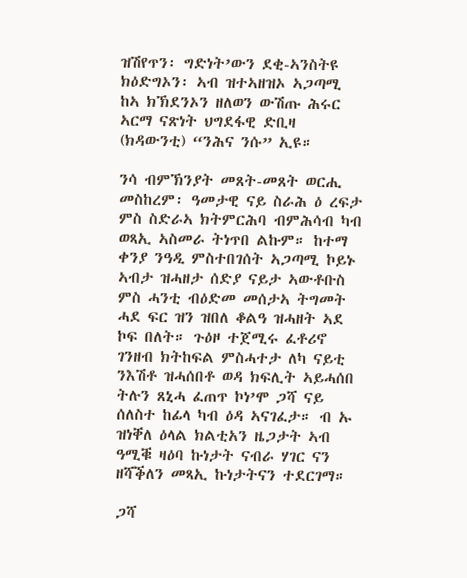ዝሽየጥን፡ ግድነት’ውን ደቂ-ኣንስትዩ ክዕድግኦን፡ ኣብ ዝተኣዘዝኦ ኣጋጣሚ ከኣ ክኽደንኦን ዘለወን ውሽጡ ሕሩር ኣርማ ናጽነት ህግደፋዊ ድቢዛ (ክዳውንቲ) “ንሕና ንሱ” ኢዩ።

ንሳ ብምኽንያት መጸት-መጸት ወርሒ መስከረም፡ ዓመታዊ ናይ ስራሕ ዕ ረፍታ ምስ ስድራኣ ክትምርሕባ ብምሕሳብ ካብ ወጻኢ ኣስመራ ትነጥበ ልኩም። ከተማ ቀንያ ንዓዲ ምስተበገሰት ኣጋጣሚ ኮይኑ ኣብታ ዝሓዘታ ሰድያ ናይታ ኣውቶቡስ ምስ ሓንቲ ብዕድመ መሰታኣ ትግመት ሓደ ፍር ዝን ዝበለ ቆልዓ ዝሓዘት ኣደ ኮፍ በለት። ጉዕዞ ተጀሚሩ ፈቶሪኖ ገንዘብ ክትከፍል ምስሓተታ ለካ ናይቲ ንእሽቶ ዝሓሰበቶ ወዳ ክፍሊት ኣይሓሰበ ትሉን ጸኒሓ ፈጠጥ ኮነ’ሞ ጋሻ ናይ ሰለስተ ከፊላ ካብ ዕዳ ኣናገፈታ። ብ ኡ ዝነቐለ ዕላል ክልቲአን ዜጋታት ኣብ ዓሚቑ ዛዕባ ኩነታት ናብራ ሃገር ናን ዘሻቕለን መጻኢ ኩነታትናን ተደርገማ።

ጋሻ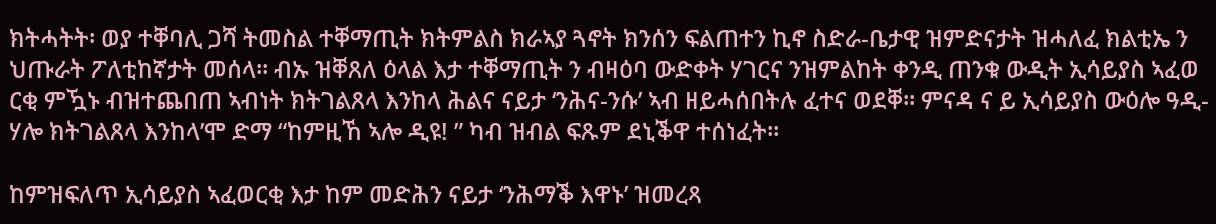ክትሓትት፡ ወያ ተቐባሊ ጋሻ ትመስል ተቐማጢት ክትምልስ ክራኣያ ጓኖት ክንሰን ፍልጠተን ኪኖ ስድራ-ቤታዊ ዝምድናታት ዝሓለፈ ክልቲኤ ን ህጡራት ፖለቲከኛታት መሰላ። ብኡ ዝቐጸለ ዕላል እታ ተቐማጢት ን ብዛዕባ ውድቀት ሃገርና ንዝምልከት ቀንዲ ጠንቁ ውዲት ኢሳይያስ ኣፈወ ርቂ ምዃኑ ብዝተጨበጠ ኣብነት ክትገልጸላ እንከላ ሕልና ናይታ ‘ንሕና-ንሱ’ ኣብ ዘይሓሰበትሉ ፈተና ወደቐ። ምናዳ ና ይ ኢሳይያስ ውዕሎ ዓዲ-ሃሎ ክትገልጸላ እንከላ’ሞ ድማ “ከምዚኸ ኣሎ ዲዩ! ” ካብ ዝብል ፍጹም ደኒቕዋ ተሰነፈት።

ከምዝፍለጥ ኢሳይያስ ኣፈወርቂ እታ ከም መድሕን ናይታ ‘ንሕማቕ እዋኑ’ ዝመረጻ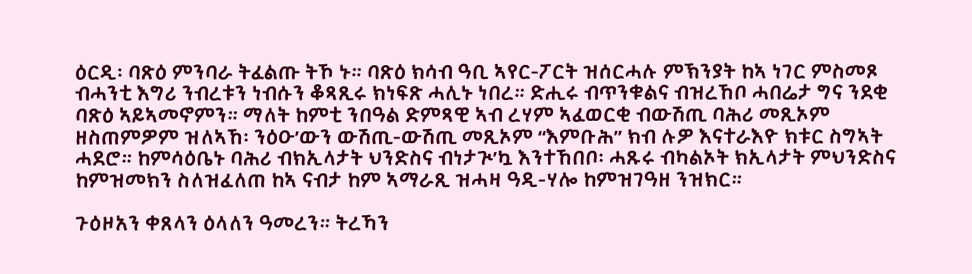ዕርዲ፡ ባጽዕ ምንባራ ትፈልጡ ትኾ ኑ። ባጽዕ ክሳብ ዓቢ ኣየር-ፖርት ዝሰርሓሉ ምኽንያት ከኣ ነገር ምስመጾ ብሓንቲ እግሪ ንብረቱን ነብሱን ቆጻጺሩ ክነፍጽ ሓሊኑ ነበረ። ድሒሩ ብጥንቁልና ብዝረኸቦ ሓበሬታ ግና ንደቂ ባጽዕ ኣይኣመኖምን። ማለት ከምቲ ንበዓል ድምጻዊ ኣብ ረሃም ኣፈወርቂ ብውሽጢ ባሕሪ መጺኦም ዘስጠምዎም ዝለኣኸ፡ ንዕዑ’ውን ውሽጢ-ውሽጢ መጺኦም “እምቡሕ” ክብ ሉዎ እናተራእዮ ክቱር ስግኣት ሓደሮ። ከምሳዕቤኑ ባሕሪ ብክኢላታት ህንድስና ብነታጒ’ኳ እንተኸበቦ፡ ሓጹሩ ብካልኦት ክኢላታት ምህንድስና ከምዝመክን ስለዝፈለጠ ከኣ ናብታ ከም ኣማራጺ ዝሓዛ ዓዲ-ሃሎ ከምዝገዓዘ ንዝክር።

ጉዕዞአን ቀጸላን ዕላለን ዓመረን። ትረኻን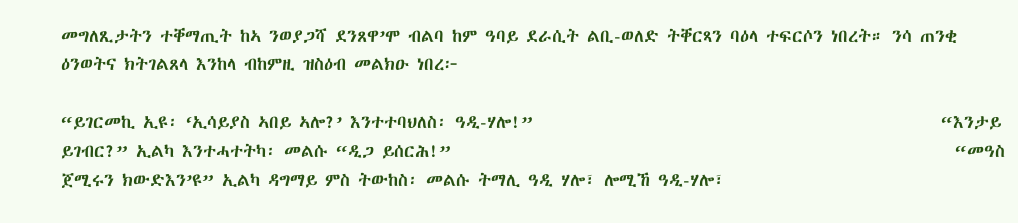መግለጺታትን ተቐማጢት ከኣ ንወያጋሻ ደንጸዋ’ሞ ብልባ ከም ዓባይ ደራሲት ልቢ-ወለድ ትቐርጻን ባዕላ ተፍርሶን ነበረት። ንሳ ጠንቂ ዕንወትና ክትገልጸላ እንከላ ብከምዚ ዝስዕብ መልክዑ ነበረ፦

“ይገርመኪ ኢዩ፡ ‘ኢሳይያስ ኣበይ ኣሎ?’ እንተተባህለስ፡ ዓዲ-ሃሎ!”                                                   “እንታይ ይገብር?” ኢልካ እንተሓተትካ፡ መልሱ “ዲጋ ይሰርሕ!”                                                               “መዓስ ጀሚሩን ክውድእን’ዩ” ኢልካ ዳግማይ ምስ ትውከስ፡ መልሱ ትማሊ ዓዲ ሃሎ፣ ሎሚኸ ዓዲ-ሃሎ፣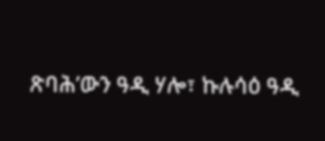ጽባሕ’ውን ዓዲ ሃሎ፣ ኩሉሳዕ ዓዲ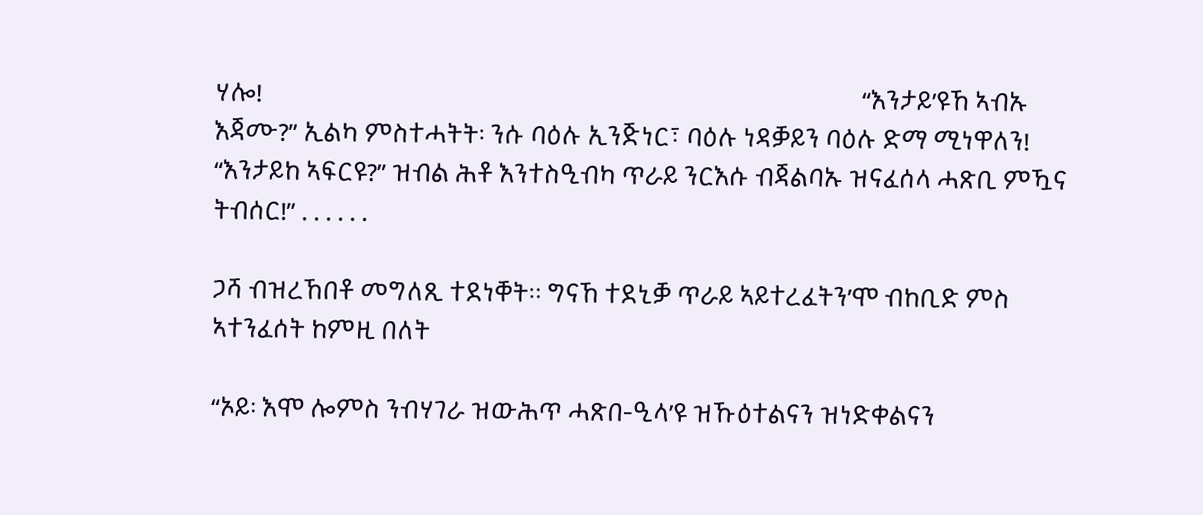ሃሎ!                                                                                                    “እንታይ’ዩኸ ኣብኡ እጃሙ?” ኢልካ ምስተሓትት፡ ንሱ ባዕሉ ኢንጅነር፣ ባዕሉ ነዳቓይን ባዕሉ ድማ ሚነዋለን!            “እንታይከ ኣፍርዩ?” ዝብል ሕቶ እንተስዒብካ ጥራይ ንርእሱ ብጃልባኡ ዝናፈሰላ ሓጽቢ ምዃና ትብሰር!” . . . . . .

ጋሻ ብዝረኸበቶ መግለጺ ተደነቐት። ግናኸ ተደኒቓ ጥራይ ኣይተረፈትን’ሞ ብከቢድ ምስ ኣተንፈሰት ከምዚ በለት

“ኦይ፡ እሞ ሎምስ ንብሃገራ ዝውሕጥ ሓጽበ-ዒላ’ዩ ዝኹዕተልናን ዝነድቀልናን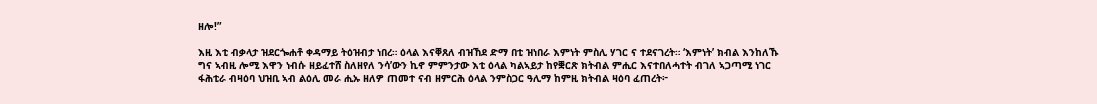ዘሎ!”

እዚ እቲ ብቃላታ ዝደርጐሐቶ ቀዳማይ ትዕዝብታ ነበረ። ዕላል እናቐጸለ ብዝኸደ ድማ በቲ ዝነበራ እምነት ምስሊ ሃገር ና ተደናገረት። ‘እምነት’ ክብል እንከለኹ ግና ኣብዚ ሎሚ እዋን ነብሱ ዘይፈተሸ ስለዘየለ ንሳ’ውን ኪኖ ምምንታው እቲ ዕላል ካልኣይታ ከየቛርጽ ክትብል ምሒር እናተበለሓተት ብገለ ኣጋጣሚ ነገር ፋሕቲራ ብዛዕባ ህዝቢ ኣብ ልዕሊ መራ ሒኡ ዘለዎ ጠመተ ናብ ዘምርሕ ዕላል ንምስጋር ዓሊማ ከምዚ ክትብል ዛዕባ ፈጠረት፦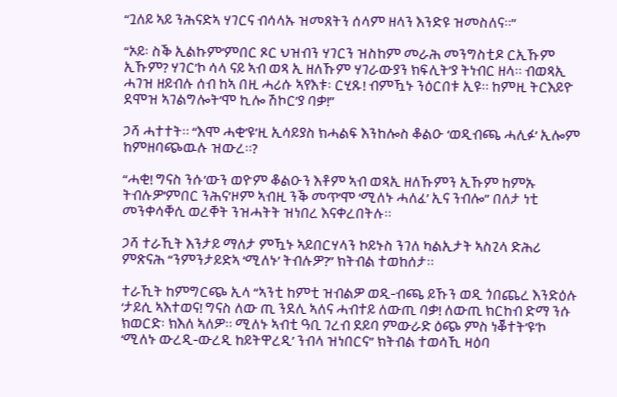“ጓለይ ኣይ ንሕናድኣ ሃገርና ብሳላኡ ዝመጸትን ሰላም ዘላን እንድዩ ዝመስለና።”

“ኦይ፡ ስቕ ኢልኩም’ምበር ጾር ህዝብን ሃገርን ዝስከም መራሕ መንግስቲዶ ርኢኹም ኢኹም? ሃገር’ኮ ሳላ ናይ ኣብ ወጻ ኢ ዘለኹም ሃገራውያን ክፍሊት’ያ ትነብር ዘላ። ብወጻኢ ሓገዝ ዘይብሉ ሰብ ከኣ በዚ ሓሪሱ ኣየእቱ፡ ርሂጹ! ብምዃኑ ንዕርበቱ ኢዩ። ከምዚ ትርእይዮ ደሞዝ ኣገልግሎት’ሞ ኪሎ ሽኮር’ያ ባቃ!”

ጋሻ ሓተተት። “እሞ ሓቂ’ዩ’ዚ ኢሳይያስ ክሓልፍ እንከሎስ ቆልዑ ‘ወዲብጫ ሓሊፉ’ ኢሎም ከምዘባጭዉሉ ዝውረ።?

“ሓቂ! ግናስ ንሱ’ውን ወዮም ቆልዑን እቶም ኣብ ወጻኢ ዘለኹምን ኢኹም ከምኡ ትብሉዎ’ምበር ንሕና’ዞም ኣብዚ ንቕ መጥ’ሞ ‘ሚለኑ ሓለፈ’ ኢና ንብሎ” በለታ ነቲ መንቀሳቐሲ ወረቐት ንዝሓትት ዝነበረ እናቀረበትሉ።

ጋሻ ተራኺት እንታይ ማለታ ምዃኑ ኣይበርሃላን ኮይኑስ ንገለ ካልኢታት ኣስጊላ ድሕሪ ምጽናሕ “ንምንታይድኣ ‘ሚለኑ’ ትብሉዎ?” ክትብል ተወከሰታ።

ተራኺት ከምግርጭ ኢላ “ኣንቲ ከምቲ ዝብልዎ ወዲ-ብጫ ይኹን ወዲ ጎበጨረ እንድዕሉ ‘ታይሲ ኣእተወና! ግናስ ለው ጢ ንደሊ ኣለና ሓብተይ ለውጢ ባቃ! ለውጢ ክርከብ ድማ ንሱ ክወርድ፡ ክእለ ኣለዎ። ሚለኑ ኣብቲ ዓቢ ገረብ ደይባ ምውራድ ዕጭ ምስ ነቖተት’ዩ’ኮ ‘ሚለኑ ውረዲ-ውረዲ ከይትዋረዲ’ ንብላ ዝነበርና” ክትብል ተወሳኺ ዛዕባ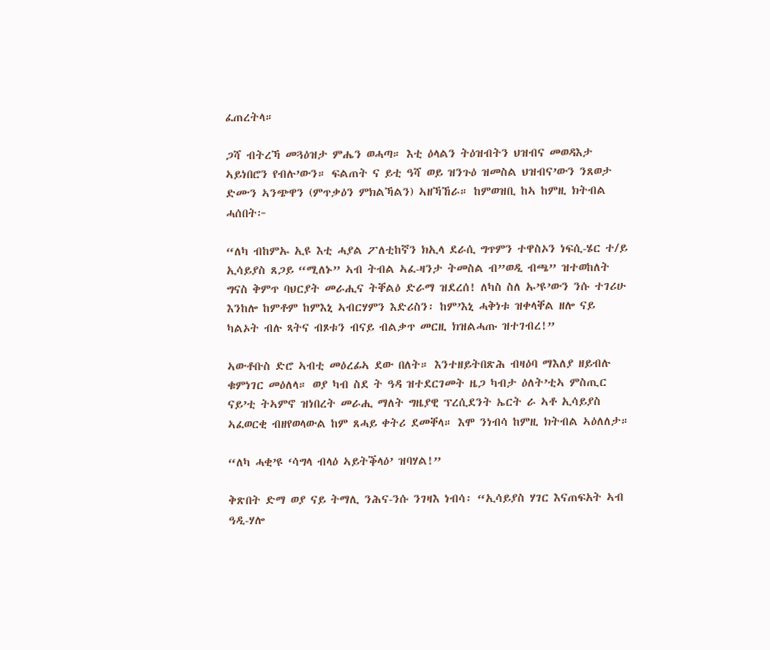ፈጠረትላ።

ጋሻ ብትረኻ መጓዕዝታ ምሔን ወሓጣ። እቲ ዕላልን ትዕዝብትን ህዝብና መወዳእታ ኣይነበሮን የብሉ’ውን። ፍልጠት ና ይቲ ዓሻ ወይ ዝንጉዕ ዝመስል ህዝብና’ውን ንጸወታ ድሙን ኣንጭዋን (ምጥቃዕን ምክልኻልን) ኣዘኻኸራ። ከምወዝቢ ከኣ ከምዚ ክትብል ሓሰበት፦

“ለካ ብከምኡ ኢዩ እቲ ሓያል ፖለቲከኛን ክኢላ ደራሲ ግጥምን ተዋስኦን ነፍሲ-ሄር ተ/ይ ኢሳይያስ ጸጋይ “ሚለኑ” ኣብ ትብል ኣፈ-ዛንታ ትመስል ብ”ወዲ ብጫ” ዝተወከለት ግናስ ቅምጥ ባህርያት መራሒና ትቐልዕ ድራማ ዝደረሰ! ለካስ ስለ ኡ’ዩ’ውን ንሱ ተገሪሁ እንከሎ ከምቶም ከምእኒ ኣብርሃምን እድሪስን፡ ከም’እኒ ሓቅነቱ ዝቀላቐል ዘሎ ናይ ካልኦት ብሉ ጻትና ብጾቱን ብናይ ብልቃጥ መርዚ ክዝልሓጡ ዝተገብረ!”

ኣውቶቡስ ድሮ ኣብቲ መዕረፊኣ ደው በለት። እንተዘይትበጽሕ ብዛዕባ ማእለያ ዘይብሉ ቁምነገር መዕለላ። ወያ ካብ ስደ ት ዓዳ ዝተደርገመት ዜጋ ካብታ ዕለት’ቲኣ ምስጢር ናይ’ቲ ትኣምኖ ዝነበረት መራሒ ማለት ግዜያዊ ፕረሲደንት ኤርት ራ ኣቶ ኢሳይያስ ኣፈወርቂ ብዘየወላውል ከም ጸሓይ ቀትሪ ደመቐላ። እሞ ንነብሳ ከምዚ ክትብል ኣዕለለታ።

“ለካ ሓቂ’ዩ ‘ሳግላ ብላዕ ኣይትቕላዕ’ ዝባሃል!”

ቅጽበት ድማ ወያ ናይ ትማሊ ንሕና-ንሱ ንገዛእ ነብሳ፡ “ኢሳይያስ ሃገር እናጠፍአት ኣብ ዓዲ-ሃሎ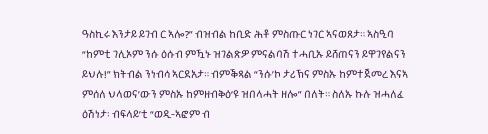ዓስኪሩ እንታይ ይገብ ር ኣሎ?” ብዝብል ከቢድ ሕቶ ምስጡር ነገር ኣናወጸታ። ኣስዒባ “ከምቲ ገሊኦም ንሱ ዕሱብ ምዃኑ ዝገልጽዎ ምናልባሽ ተሓቢኡ ይሸጠናን ይዋገየልናን ይህሉ!” ክትብል ንነብሳ ኣርደአታ። ብምቕጻል “ንሱ’ኮ ታሪኽና ምስኡ ከምተጀመረ እናኣ ምሰለ ህላወና’ውን ምስኡ ከምዘብቅዕ‘ዩ ዝበላሓት ዘሎ” በለት። ስለኡ ኩሉ ዝሓለፈ ዕሽነታ፡ ብፍላይ’ቲ “ወዲ-ኣፎም ብ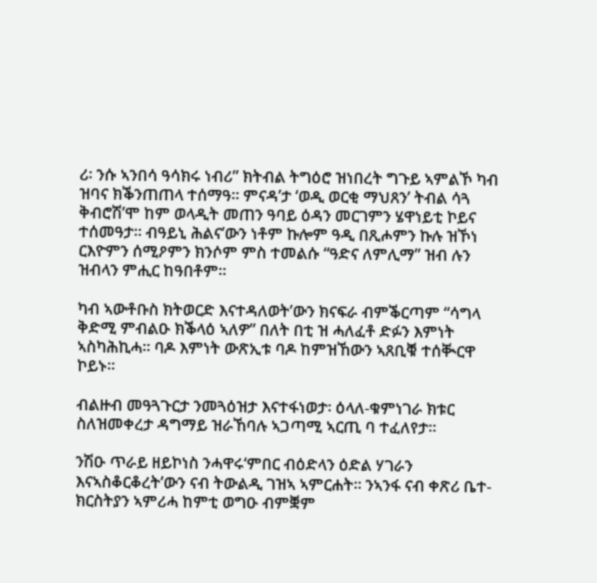ሪ፡ ንሱ ኣንበሳ ዓሳክሩ ነብሪ” ክትብል ትግዕሮ ዝነበረት ግጉይ ኣምልኾ ካብ ዝባና ክቕንጠጠላ ተሰማዓ። ምናዳ’ታ ‘ወዲ ወርቂ ማህጸን’ ትብል ሳጓ ቅብሮሽ’ሞ ከም ወላዲት መጠን ዓባይ ዕዳን መርገምን ሄዋነይቲ ኮይና ተሰመዓታ። ብዓይኒ ሕልና’ውን ነቶም ኩሎም ዓዲ በጺሖምን ኩሉ ዝኾነ ርእዮምን ሰሚዖምን ክንሶም ምስ ተመልሱ “ዓድና ለምሊማ” ዝብ ሉን ዝብላን ምሒር ከዓበቶም።

ካብ ኣውቶቡስ ክትወርድ እናተዳለወት’ውን ክናፍራ ብምቕርጣም “ሳግላ ቅድሚ ምብልዑ ክቕላዕ ኣለዎ” በለት በቲ ዝ ሓለፈቶ ድፉን እምነት ኣስካሕኪሓ። ባዶ እምነት ውጽኢቱ ባዶ ከምዝኸውን ኣጸቢቑ ተሰቚርዋ ኮይኑ።

ብልዙብ መዓጓጉርታ ንመጓዕዝታ እናተፋነወታ፡ ዕላለ-ቁምነገራ ክቱር ስለዝመቀረታ ዳግማይ ዝራኸባሉ ኣጋጣሚ ኣርጢ ባ ተፈለየታ።

ንሽዑ ጥራይ ዘይኮነስ ንሓዋሩ‘ምበር ብዕድላን ዕድል ሃገራን እናኣስቆርቆረት’ውን ናብ ትውልዲ ገዝኣ ኣምርሐት። ንኣንፋ ናብ ቀጽሪ ቤተ-ክርስትያን ኣምሪሓ ከምቲ ወግዑ ብምቛም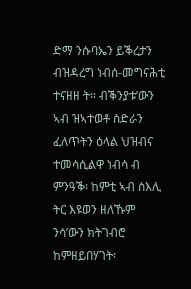ድማ ንሱባኤን ይቕረታን ብዝዳረግ ነብሰ-መግናሕቲ ተናዘዘ ት። ብቕንያቱ’ውን ኣብ ዝኣተወቶ ስድራን ፈለጥትን ዕላል ህዝብና ተመሳሲልዋ ነብሳ ብ ምንዓቕ፡ ከምቲ ኣብ ስእሊ ትር እዩወን ዘለኹም ንሳ’ውን ክትገብሮ ከምዘይበሃገት፡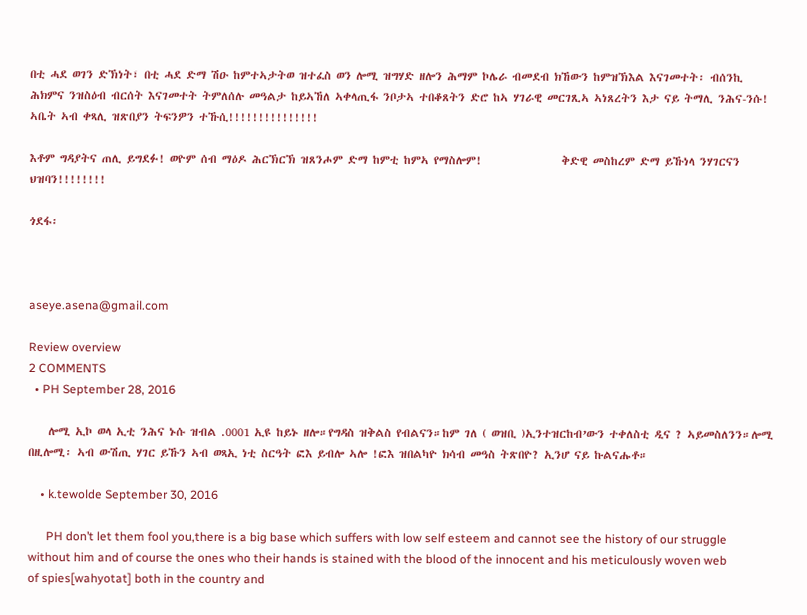በቲ ሓደ ወገን ድኽነት፣ በቲ ሓደ ድማ ሽዑ ከምተኣታትወ ዝተፈስ ወን ሎሚ ዝግሃድ ዘሎን ሕማም ኮሌራ ብመደብ ክኸውን ከምዝኽእል እናገመተት፡ ብሰንኪ ሕክምና ንዝስዕብ ብርሰት እናገመተት ትምለሰሉ መዓልታ ከይኣኸለ ኣቀላጢፋ ንቦታኣ ተበቆጸትን ድሮ ከኣ ሃገራዊ መርገጺኣ ኣነጸረትን እታ ናይ ትማሊ ንሕና-ንሱ!  ኣቤት ኣብ ቀጻሊ ዝጽበያን ትፍንዎን ተኹሲ!!!!!!!!!!!!!!!

እቶም ግዳያትና ጠሊ ይግደፉ! ወዮም ሰብ ማዕዶ ሕርኽርኽ ዝጸንሖም ድማ ከምቲ ከምኣ የማስሎም!                ቅድዊ መስከረም ድማ ይኹነላ ንሃገርናን ህዝባን!!!!!!!!

ጎደፋ፡



aseye.asena@gmail.com

Review overview
2 COMMENTS
  • PH September 28, 2016

    ሎሚ ኢኮ ወላ ኢቲ ንሕና ኑሱ ዝብል .0001 ኢዩ ከይኑ ዘሎ።የግዳስ ዝቅልስ የብልናን።ከም ገለ ( ወዝቢ )ኢንተዝርከብ’ውን ተቀለስቲ ዲና ? ኣይመስለንን።ሎሚ በዚሎሚ፡ ኣብ ውሽጢ ሃገር ይኹን ኣብ ወጻኢ ነቲ ስርዓት ፎእ ይብሎ ኣሎ !ፎእ ዝበልካዮ ክሳብ መዓስ ትጽበዮ? ኢንሆ ናይ ኩልናሑቶ።

    • k.tewolde September 30, 2016

      PH don’t let them fool you,there is a big base which suffers with low self esteem and cannot see the history of our struggle without him and of course the ones who their hands is stained with the blood of the innocent and his meticulously woven web of spies[wahyotat] both in the country and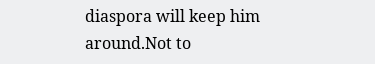diaspora will keep him around.Not to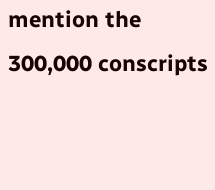mention the 300,000 conscripts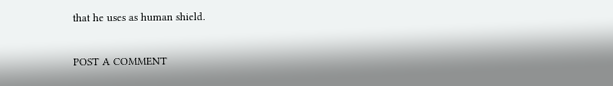that he uses as human shield.

POST A COMMENT